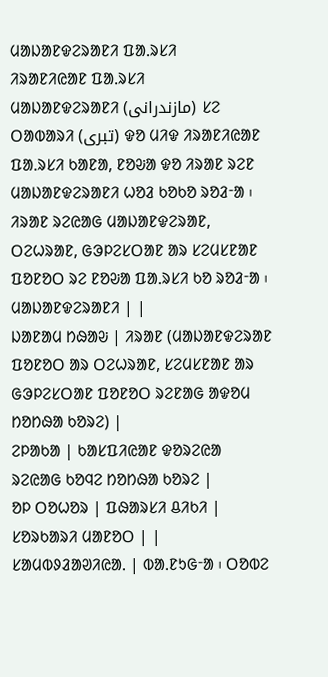ᱢᱟᱡᱟᱱᱫᱮᱨᱟᱱᱤ ᱯᱟᱹᱨᱥᱤ
ᱤᱨᱟᱱᱤᱭᱟᱱ ᱯᱟᱹᱨᱥᱤ
ᱢᱟᱡᱟᱱᱫᱮᱨᱟᱱᱤ (مازندرانی) ᱥᱮ ᱛᱟᱵᱟᱨᱤ (تبری) ᱫᱚ ᱢᱤᱫ ᱤᱨᱟᱱᱤᱭᱟᱱ ᱯᱟᱹᱨᱥᱤ ᱠᱟᱱᱟ, ᱱᱚᱶᱟ ᱫᱚ ᱤᱨᱟᱱ ᱨᱮᱱ ᱢᱟᱡᱟᱱᱫᱮᱨᱟᱱᱤ ᱦᱚᱲ ᱠᱚᱠᱚ ᱨᱚᱲᱼᱟ ᱾ ᱤᱨᱟᱱ ᱨᱮᱭᱟᱜ ᱢᱟᱡᱟᱱᱫᱮᱨᱟᱱ, ᱛᱮᱦᱨᱟᱱ, ᱜᱳᱞᱮᱥᱛᱟᱱ ᱟᱨ ᱥᱮᱢᱥᱱᱟᱱ ᱯᱚᱱᱚᱛ ᱨᱮ ᱱᱚᱶᱟ ᱯᱟᱹᱨᱥᱤ ᱠᱚ ᱨᱚᱲᱼᱟ ᱾
ᱢᱟᱡᱟᱱᱫᱮᱨᱟᱱᱤ | |
ᱡᱟᱱᱟᱢ ᱴᱷᱟᱶ | ᱤᱨᱟᱱ (ᱢᱟᱡᱟᱱᱫᱮᱨᱟᱱ ᱯᱚᱱᱚᱛ ᱟᱨ ᱛᱮᱦᱨᱟᱱ, ᱥᱮᱢᱥᱱᱟᱱ ᱟᱨ ᱜᱳᱞᱮᱥᱛᱟᱱ ᱯᱚᱱᱚᱛ ᱨᱮᱱᱟᱜ ᱟᱫᱚᱢ ᱴᱚᱴᱷᱟ ᱠᱚᱨᱮ) |
ᱮᱞᱟᱠᱟ | ᱠᱟᱥᱯᱤᱭᱟᱱ ᱫᱚᱨᱮᱭᱟ ᱨᱮᱭᱟᱜ ᱠᱚᱧᱮ ᱴᱚᱴᱷᱟ ᱠᱚᱨᱮ |
ᱚᱞ ᱛᱚᱦᱚᱨ | ᱯᱷᱟᱨᱥᱤ ᱪᱤᱠᱤ |
ᱥᱚᱨᱠᱟᱨᱤ ᱢᱟᱱᱚᱛ | |
ᱥᱟᱢᱵᱽᱲᱟᱣᱤᱭᱟᱹ | ᱵᱟᱹᱱᱩᱜᱼᱟ ᱾ ᱛᱚᱵᱮ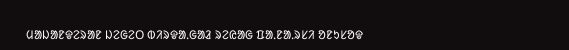ᱢᱟᱡᱟᱱᱫᱮᱨᱟᱱ ᱡᱮᱜᱮᱛ ᱵᱤᱨᱫᱟᱹᱜᱟᱲ ᱨᱮᱭᱟᱜ ᱯᱟᱹᱱᱟᱹᱨᱥᱤ ᱚᱱᱩᱥᱚᱫ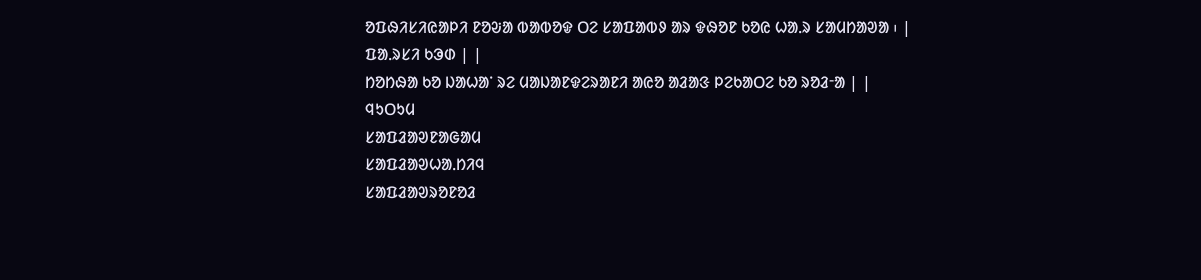ᱚᱯᱷᱤᱥᱤᱭᱟᱞᱤ ᱱᱚᱶᱟ ᱵᱟᱵᱚᱫ ᱛᱮ ᱥᱟᱯᱟᱵᱽ ᱟᱨ ᱫᱷᱚᱱ ᱠᱚᱭ ᱦᱟᱹᱨ ᱥᱟᱢᱴᱟᱣᱟ ᱾ |
ᱯᱟᱹᱨᱥᱤ ᱠᱳᱰ | |
ᱴᱚᱴᱷᱟ ᱠᱚ ᱡᱟᱦᱟᱸ ᱨᱮ ᱢᱟᱡᱟᱱᱫᱮᱨᱟᱱᱤ ᱟᱭᱚ ᱟᱲᱟᱝ ᱞᱮᱠᱟᱛᱮ ᱠᱚ ᱨᱚᱲᱼᱟ | |
ᱧᱩᱛᱩᱢ
ᱥᱟᱯᱲᱟᱣᱱᱟᱜᱟᱢ
ᱥᱟᱯᱲᱟᱣᱦᱟᱹᱴᱤᱧ
ᱥᱟᱯᱲᱟᱣᱨᱚᱱᱚᱲ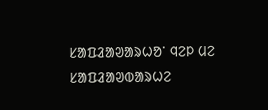ᱥᱟᱯᱲᱟᱣᱟᱨᱦᱚᱸ ᱧᱮᱞ ᱢᱮ
ᱥᱟᱯᱲᱟᱣᱵᱟᱨᱦᱮ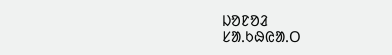ᱡᱚᱱᱚᱲ
ᱥᱟᱹᱠᱷᱭᱟᱹᱛ